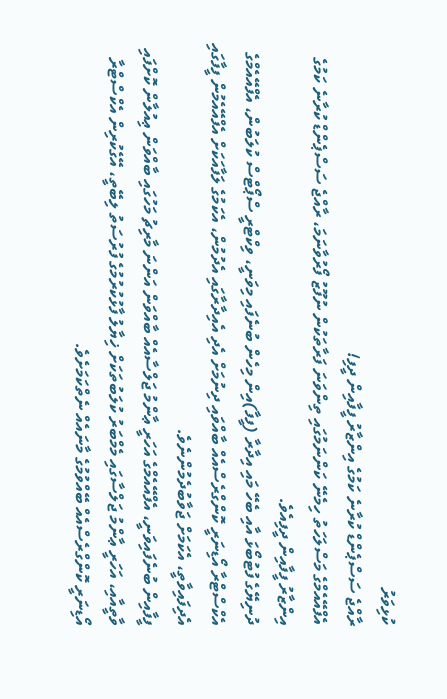ކުޅިވަރު
ރާއްޖެ ސަސްޕެންޑް ކުރާނެ ކަމުގެ އިންޒާރު ފީފާއިން ދީފި!
އެފްއޭއެމްގެ މަސްލަހަތު ހިމެނޭ ކަންނަމުގައި ތިންވަނަ ފަރާތަކުން ނުފޫޒު ފޯރުވާނަމަ، ރާއްޖެ ސަސްޕެންޑް ކުރާނެ ކަމުގެ އިންޒާރު ފީފާއިން ދީފިއެވެ.
ދުނިޔޭގެ ފުޓުބޯޅަ އާއި ބެހޭ މައި އިދާރާ (ފީފާ)އިން މިހެން ބުނެފައި މިވަނީ، ވިކްޓްރީ ސްޕޯޓްސް ކުލަބުން، އެފްއޭއެމްގެ އެކްސްޓްރާ އޯޑިނަރީ ކޮންގްރެސްއެއް ބާއްވައި ދިނުމަށް އެދި އެއިދާރާގައި އެދުމުން، އެކަމުގެ ލަފާއަކަށް އެފްއޭއެމުން ފީފާގައި އެދިފައިވާތީ، އެކަމަށް ޖަވާބުދެމުންނެވެ.
ފީފާއިން ބުނެފައިވަނީ، އެފްއޭއެމްގެ އަހަރީ ޢާންމު ޖަލްސާއެއް ބާއްވަން އަންނަ މާރިޗު މަހުގައި ބާއްވަން ޢިއުލާން ކޮށްފައި ވާތީއާއި، އަހަރީ ޢާންމު ޖަލްސާގައި މެމްބަރު ކުލަބުތަކަށް ޚިޔާލު ފާޅުކުރުމުގެ ފުރުސަތު ލިބޭތީ، އޭގެކުރިން އެކްސްޓްރާ އޯޑިނަރީ ކޮންގްރެސްއެއް ބޭއްވުމުގެ މާނައެއް ނެތްކަމަށެވެ.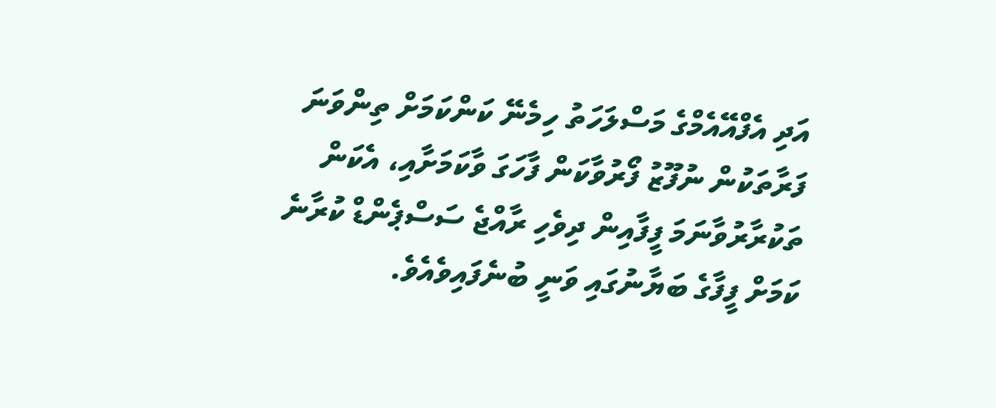އަދި އެފްއޭއެމްގެ މަސްލަހަތު ހިމެނޭ ކަންކަމަށް ތިންވަނަ ފަރާތަކުން ނުފޫޒު ފޯރުވާކަން ފާހަގަ ވާކަމަށާއި، އެކަން ތަކުރާރުވާނަމަ ފީފާއިން ދިވެހި ރާއްޖެ ސަސްޕެންޑް ކުރާނެ ކަމަށް ފީފާގެ ބަޔާނުގައި ވަނީ ބުނެފައިވެއެވެ.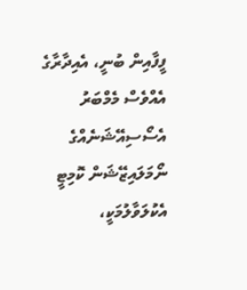ފީފާއިން ބުނީ، އެއިދާރާގެ އެއްވެސް މެމްބަރު އެސޯސިއޭޝަނެއްގެ ނޯމަލައިޒޭޝަން ކޮމިޓީ އެކުލަވާލުމަކީ،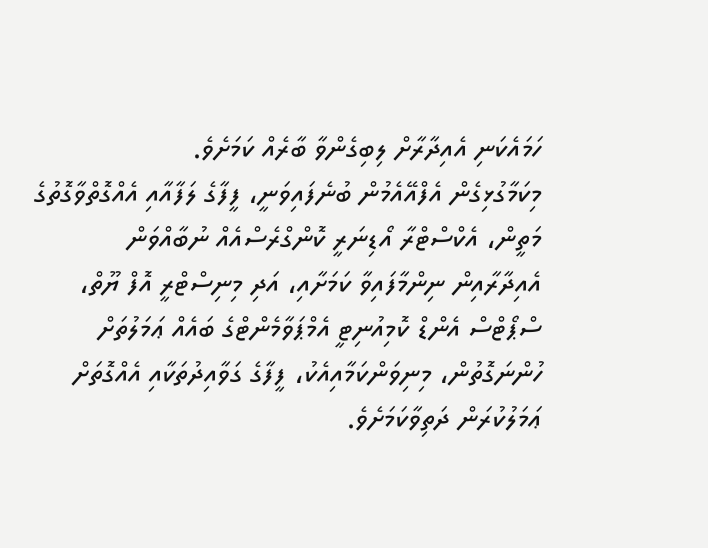ހަމައެކަނި އެއިދާރާށް ލިބިގެންވާ ބާރެއް ކަމަށެވެ.
މިކަމާގުޅިގެން އެފްއޭއެމުން ބުނެފައިވަނީ، ފީފާގެ ލަފާއާއި އެއްގޮތްވާގޮތުގެ މަތީން، އެކްސްޓްރާ އޯޑިނަރީ ކޮންގްރެސްއެއް ނުބާއްވަން އެއިދާރާއިން ނިންމާފައިވާ ކަމަށާއި، އަދި މިނިސްޓްރީ އޮފް ޔޫތް، ސްޕޯޓްސް އެންޑް ކޮމިއުނިޓީ އެމްޕަވާމެންޓްގެ ބައެއް ޢަމަލުތަށް ހުންނަގޮތުން، މިނިވަންކަމާއިއެކު، ފީފާގެ ގަވާއިދުތަކާއި އެއްގޮތަށް ޢަމަލުކުރަން ދަތިވާކަމަށެވެ.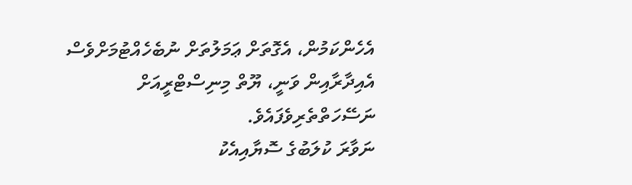އެހެންކަމުން، އެގޮތަށް ޢަމަލުތަށް ނުބެހެއްޓުމަށްވެސް އެއިދާރާއިން ވަނީ، ޔޫތް މިނިސްޓްރީއަށް ނަސޭހަތްތެރިވެފައެވެ.
ނަވާރަ ކުލަބުގެ ސޮޔާއިއެކު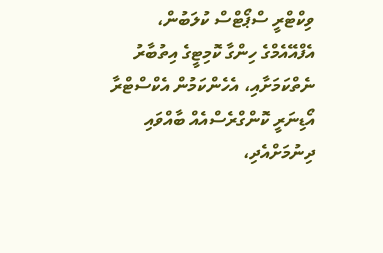ވިކްޓްރީ ސްޕޯޓްސް ކުލަބުން، އެފްއޭއެމްގެ ހިންގާ ކޮމިޓީގެ އިތުބާރު ނެތްކަމަށާއި، އެހެންކަމުން އެކްސްޓްރާ އޯޑިނަރީ ކޮންގްރެސްއެއް ބާއްވައި ދިނުމަށްއެދި،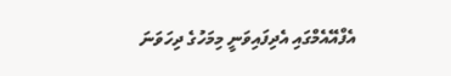އެފްއޭއެމްގައި އެދިފައިވަނީ މިމަހުގެ ދިހަވަނަ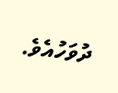ދުވަހުއެވެ.